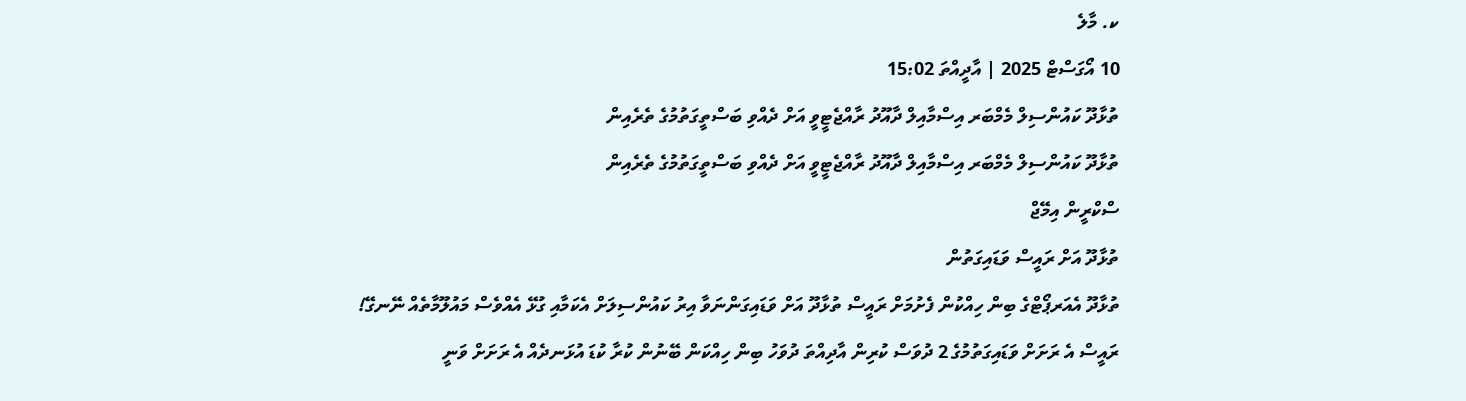ކ. މާލެ
10 އޯގަސްޓް 2025 | އާދީއްތަ 15:02
ތުޅާދޫ ކައުންސިލް މެމްބަރ އިސްމާއިލް ދާއޫދު ރާއްޖެޓީވީ އަށް ދެއްވި ބަސްތީގަތުމުގެ ތެރެއިން
ތުޅާދޫ ކައުންސިލް މެމްބަރ އިސްމާއިލް ދާއޫދު ރާއްޖެޓީވީ އަށް ދެއްވި ބަސްތީގަތުމުގެ ތެރެއިން
ސްކްރީން އިމޭޖް
ތުޅާދޫ އަށް ރައީސް ވަޑައިގަތުން
ތުޅާދޫ އެއަރޕޯޓްގެ ބިން ހިއްކުން ފެށުމަށް ރައީސް ތުޅާދޫ އަށް ވަޑައިގަންނަވާ އިރު ކައުންސިލަށް އެކަމާއި ގުޅޭ އެއްވެސް މައުލޫމާތެއް ނޭނގޭ!
ރައީސް އެ ރަށަށް ވަޑައިގަތުމުގެ 2 ދުވަސް ކުރިން އާދިއްތަ ދުވަހު ބިން ހިއްކަން ބޭނުން ކުރާ ކުޑަ އުޅަނދެއް އެ ރަށަށް ވަނީ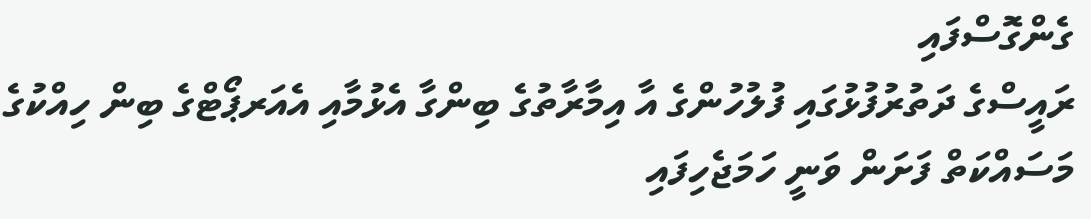ގެންގޮސްފައި
ރައީސްގެ ދަތުރުފުޅުގައި ފުލުހުންގެ އާ އިމާރާތުގެ ބިންގާ އެޅުމާއި އެއަރޕޯޓްގެ ބިން ހިއްކުގެ މަސައްކަތް ފަށަން ވަނީ ހަމަޖެހިފައި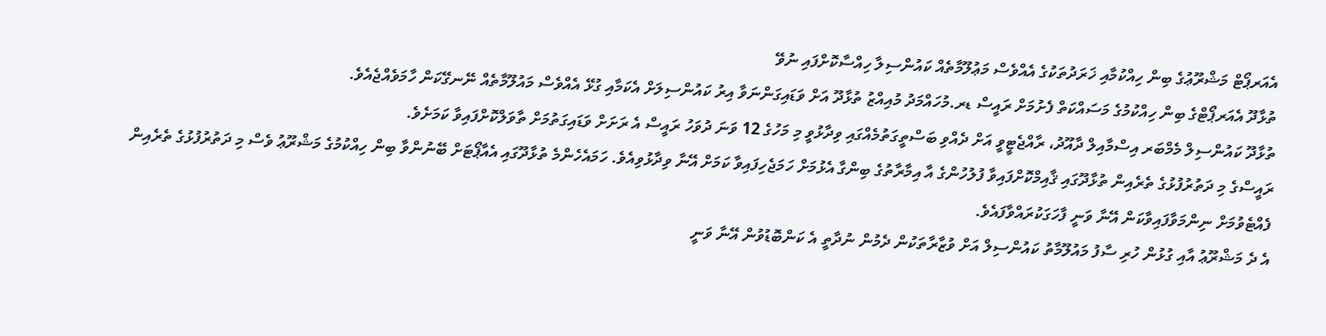އެއަރޕޯޓް މަޝްރޫޢުގެ ބިން ހިއްކުމާއި ޚަރަދުތަކުގެ އެއްވެސް މަޢުލޫމާތެއް ކައުންސިލާ ހިއްސާކޮށްފައި ނުވޭ
ތުޅާދޫ އެއަރޕޯޓްގެ ބިން ހިއްކުމުގެ މަސައްކަތް ފެށުމަށް ރައީސް ޑރ.މުހައްމަދު މުއިއްޒު ތުޅާދޫ އަށް ވަޑައިގަންނަވާ އިރު ކައުންސިލަށް އެކަމާއި ގުޅޭ އެއްވެސް މައުލޫމާތެއް ނޭނގޭކަން ހާމަވެއްޖެއެވެ.
ތުޅާދޫ ކައުންސިލް މެމްބަރ އިސްމާއިލް ދާއޫދު، ރާއްޖެޓީވީ އަށް ދެއްވި ބަސްތީގަތުމެއްގައި ވިދާޅުވީ މި މަހުގެ 12 ވަނަ ދުވަހު ރައީސް އެ ރަށަށް ވަޑައިގަތުމަށް ތާވަލްކޮށްފައިވާ ކަމަށެވެ.
ރައީސްގެ މި ދަތުރުފުޅުގެ ތެރެއިން ތުޅާދޫގައި ޤާއިމްކޮށްފައިވާ ފުލުހުންގެ އާ އިމާރާތުގެ ބިންގާ އެޅުމަށް ހަމަޖެހިފައިވާ ކަމަށް އޭނާ ވިދާޅުވިއެވެ. ހަމައެހެންމެ ތުޅާދޫގައި އެއާޕޯޓަށް ބޭނުންވާ ބިން ހިއްކުމުގެ މަޝްރޫޢު ވެސް މި ދަތުރުފުޅުގެ ތެރެއިން ފެއްޓެވުމަށް ނިންމަވާފައިވާކަން އޭނާ ވަނީ ފާހަގަކުރައްވާފައެވެ.
އެ ދެ މަޝްރޫޢު އާއި ގުޅުން ހުރި ސާފު މައުލޫމާތު ކައުންސިލް އަށް ވުޒާރާތަކުން ދެމުން ނުދާތީ އެ ކަންބޮޑުވުން އޭނާ ވަނީ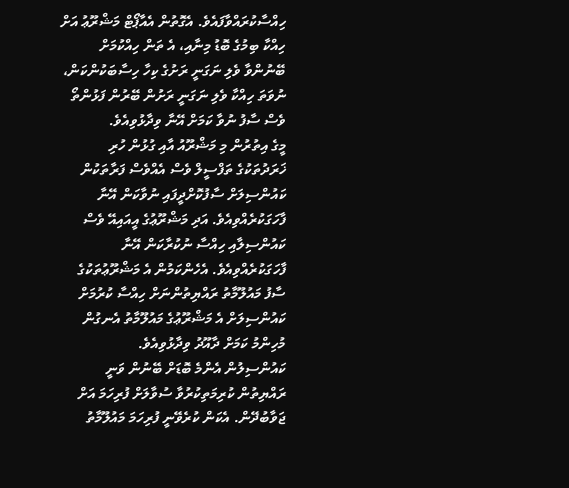ހިއްސާކުރައްވާފައެވެ. އެގޮތުން އެއާޕޯޓް މަޝްރޫޢު އަށް ހިއްކާ ބިމުގެ ބޮޑު މިނާއި، އެ ތަން ހިއްކުމަށް ބޭނުންވާ ވެލި ނަގަނީ ރަށުގެ ކިހާ ހިސާބަކުންކަން، ނުވަތަ ހިއްކާ ވެލި ނަގަނީ ރަށުން ބޭރުން ފަޅުންތޯ ވެސް ސާފު ނުވާ ކަމަށް އޭނާ ވިދާޅުވިއެވެ.
މީގެ އިތުރުން މި މަޝްރޫއު އާއި ގުޅުން ހުރި ޚަރަދުތަކުގެ ތަފްސީލް ވެސް އެއްވެސް ފަރާތަކުން ކައުންސިލަށް ސާފުކޮށްދީފައި ނުވާކަން އޭނާ ފާހަގަކުރެއްވިއެވެ. އަދި މަޝްރޫޢުގެ އީއައިއޭ ވެސް ކައުންސިލާއި ހިއްސާ ނުކުރާކަން އޭނާ ފާހަގަކުރެއްވިއެވެ. އެހެންކަމުން އެ މަޝްރޫޢުތަކުގެ ސާފު މައުލޫމާތު ރައްޔިތުންނަށް ހިއްސާ ކުރުމަށް ކައުންސިލަށް އެ މަޝްރޫޢުގެ މައުލޫމާތު އެނގުން މުހިންމު ކަމަށް ދާއޫދު ވިދާޅުވިއެވެ.
ކައުންސިލުން އެންމެ ބޮޑަށް ބޭނުން ވަނީ ރައްޔިތުން ކުރިމަތިކުރުވާ ސުވާލަށް ފުރިހަމަ އަށް ޖަވާބުދޭން. އެކަން ކުރެވޭނީ ފުރިހަމަ މައުލޫމާތު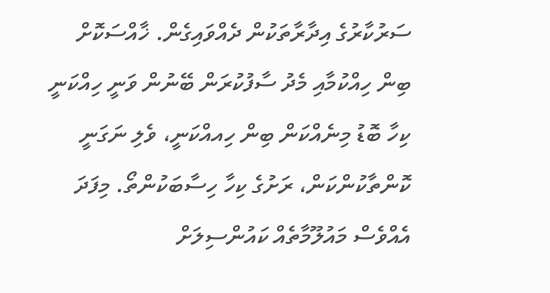ސަރުކާރުގެ އިދާރާތަކުން ދެއްވައިގެން. ޚާއްސަކޮށް ބިން ހިއްކުމާއި މެދު ސާފުކުރަން ބޭނުން ވަނީ ހިއްކަނީ ކިހާ ބޮޑު މިނެއްކަން ބިން ހިއއްކަނީ، ވެލި ނަގަނީ ކޮންތާކުންކަން، ރަށުގެ ކިހާ ހިސާބަކުންތޯ. މިފަދަ އެއްވެސް މައުލޫމާތެއް ކައުންސިލަށް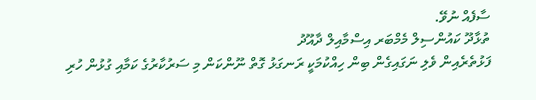ސާފެއް ނުވޭ.
ތުޅާދޫ ކައުންސިލް މެމްބަރ އިސްމާއިލް ދާއޫދު
ފަޅުތެރެއިން ވެލި ނަގައިގެން ބިން ހިއްކުމަކީ ރަނގަޅު ގޮތް ނޫންކަން މި ސަރުކާރުގެ ކަމާއި ގުޅުން ހުރި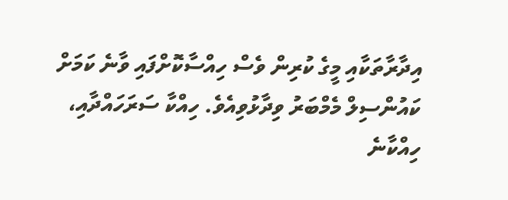އިދާރާތަކާއި މީގެ ކުރިން ވެސް ހިއްސާކޮށްފައި ވާނެ ކަމަށް ކައުންސިލް މެމްބަރު ވިދާޅުވިއެވެ. ހިއްކާ ސަރަހައްދާއި، ހިއްކާނެ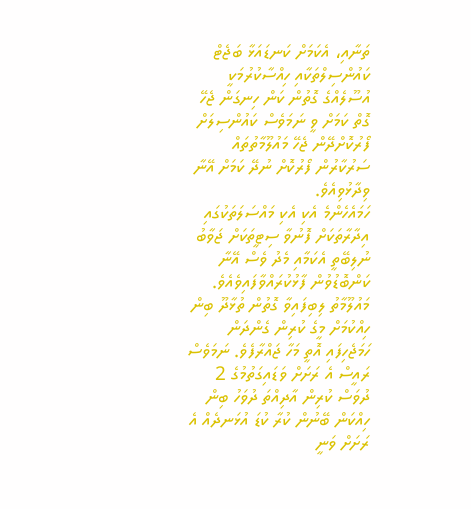ތަނާއި، އެކަމަށް ކަނޑައަޅާ ބަޖެޓް ކައުންސިލްތަކާއި ހިއްސާކުރުމަކީ އުސޫލެއްގެ ގޮތުން ކަން ހިނގަން ޖެހޭ ގޮތް ކަމަށް ވީ ނަމަވެސް ކައުންސިލަށް ފޯރުކޮށްދޭން ޖެހޭ މައުލޫމާތުތައް ސަރުކާރުން ފޯރުކޮށް ނުދޭ ކަމަށް އޭނާ ވިދާޅުވިއެވެ.
ހަމައެހެންމެ އެކި އެކި މައްސަލަތަކުގައި އިދާރާތަކަށް ފޮނުވާ ސިޓީތަކަށް ޖަވާބު ނުލިބޭތީ އެކަމާއި މެދު ވެސް އޭނާ ކަންބޮޑުވުން ފާޅުކުރައްވާފައިވެއެވެ.
މައުލޫމާތު ލިބިފައިވާ ގޮތުން ތުޅާދޫ ބިން ހިއްކުމަށް މީގެ ކުރިން ގެންދަން ހަމަޖެހިފައި އޮތީ މަހާ ޖައްރާފެވެ. ނަމަވެސް ރައީސް އެ ރަށަށް ވަޑައިގަތުމުގެ 2 ދުވަސް ކުރިން އާދިއްތަ ދުވަހު ބިން ހިއްކަން ބޭނުން ކުރާ ކުޑަ އުޅަނދެއް އެ ރަށަށް ވަނީ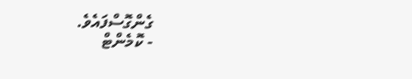ގެންގޮސްފައެވެ.
- ކޮމެންޓް